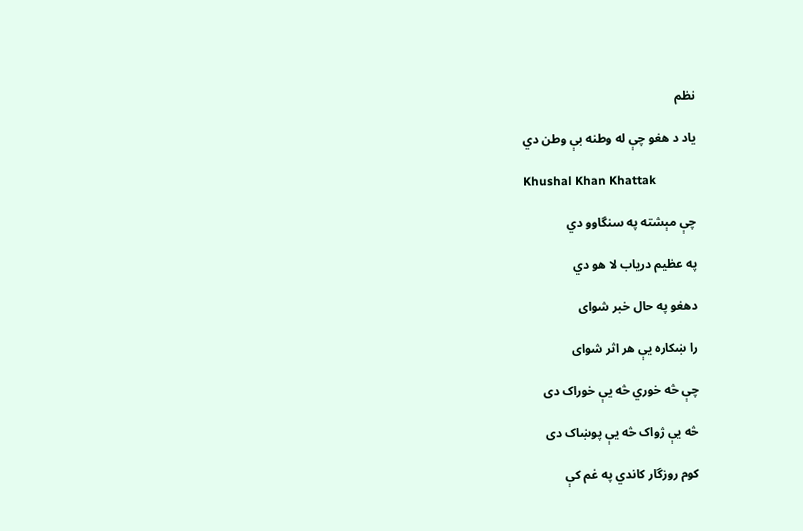نظم

ياد د هغو چې له وطنه بې وطن دي

Khushal Khan Khattak

چې مېشته په سنگاوو دي

په عظيم درياب لا هو دي

دهغو په حال خبر شوای

را ښکاره يې هر اثر شوای

چې څه خوري څه يې خوراک دی

څه يې ژواک څه يې پوښاک دی

کوم روزگار کاندي په غم کې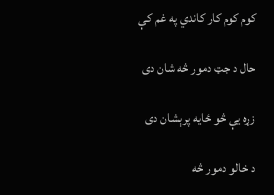کوم کوم کار کاندي په غم کې

حال د جټ دمور څه شان دی

زړه يې څو ځايه پرېشان دی

د خالو دمور څه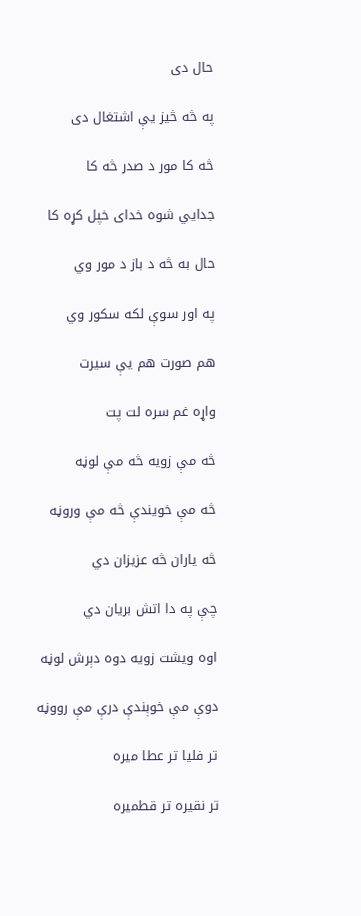حال دی

په څه څيز يې اشتغال دی

څه کا مور د صدر څه کا

جدايي شوه خدای خپل کړه کا

حال به څه د باز د مور وي

په اور سوې لکه سکور وي

هم صورت هم يې سيرت

واړه غم سره لت پت

څه مې زويه څه مې لوڼه

څه مې خويندې څه مې وروڼه

څه ياران څه عزيزان دي

چې په دا اتش بريان دي

اوه ويشت زويه دوه دېرش لوڼه

دوې مې خوېندې درې مې رووڼه

تر فليا تر عطا ميره

تر نقيره تر قطميره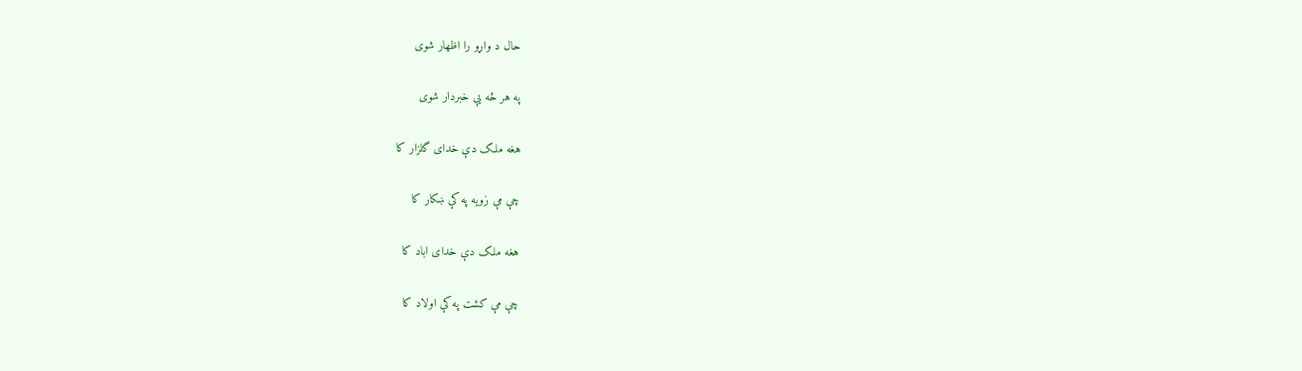حال د واړو را اظهار شوی

په هر څه يې خبردار شوی

هغه ملک دې خدای گلزار کا

چې مې زويه په کې ښکار کا

هغه ملک دې خدای اباد کا

چې مې کشت په کې اولاد کا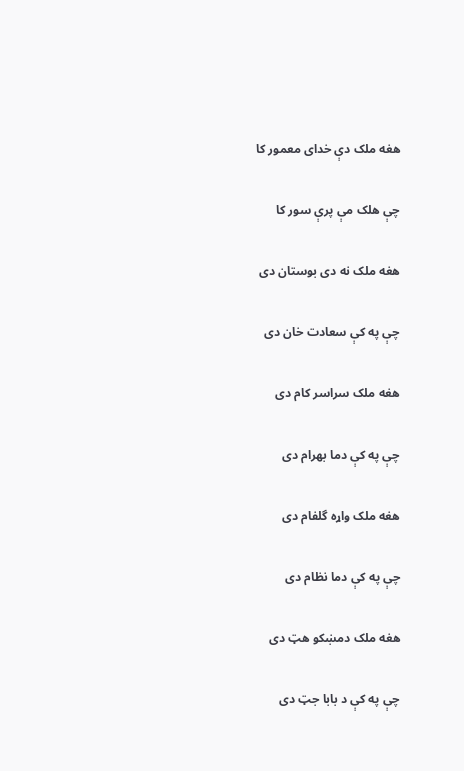هغه ملک دې خدای معمور کا

چې هلک مې پرې سور کا

هغه ملک نه دی بوستان دی

چې په کې سعادت خان دی

هغه ملک سراسر کام دی

چې په کې دما بهرام دی

هغه ملک واړه گلفام دی

چې په کې دما نظام دی

هغه ملک دمښکو هټ دی

چې په کې د بابا جټ دی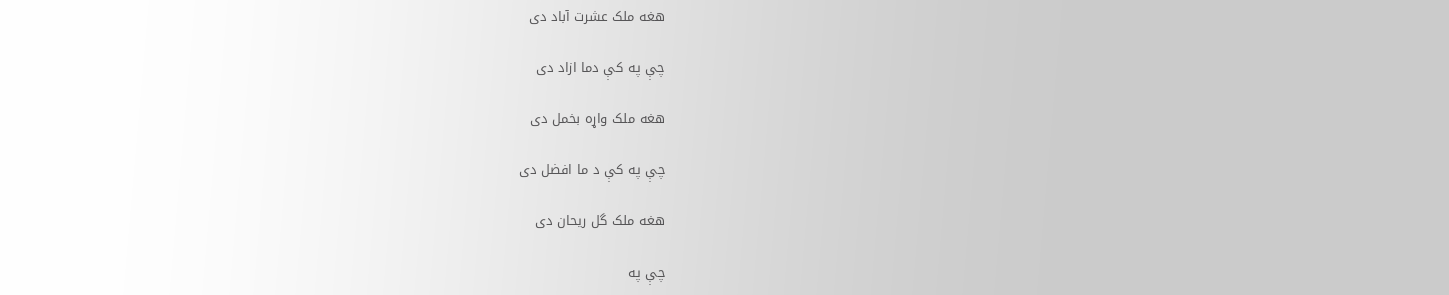هغه ملک عشرت آباد دی

چې په کې دما ازاد دی

هغه ملک واړه بخمل دی

چې په کې د ما افضل دی

هغه ملک گل ريحان دی

چې په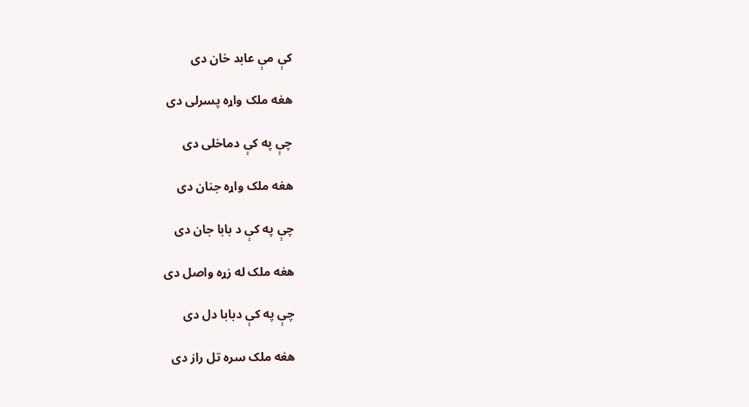کې مې عابد خان دی

هغه ملک واړه پسرلی دی

چې په کې دماخلی دی

هغه ملک واړه جنان دی

چې په کې د بابا جان دی

هغه ملک له زړه واصل دی

چې په کې دبابا دل دی

هغه ملک سره تل راز دی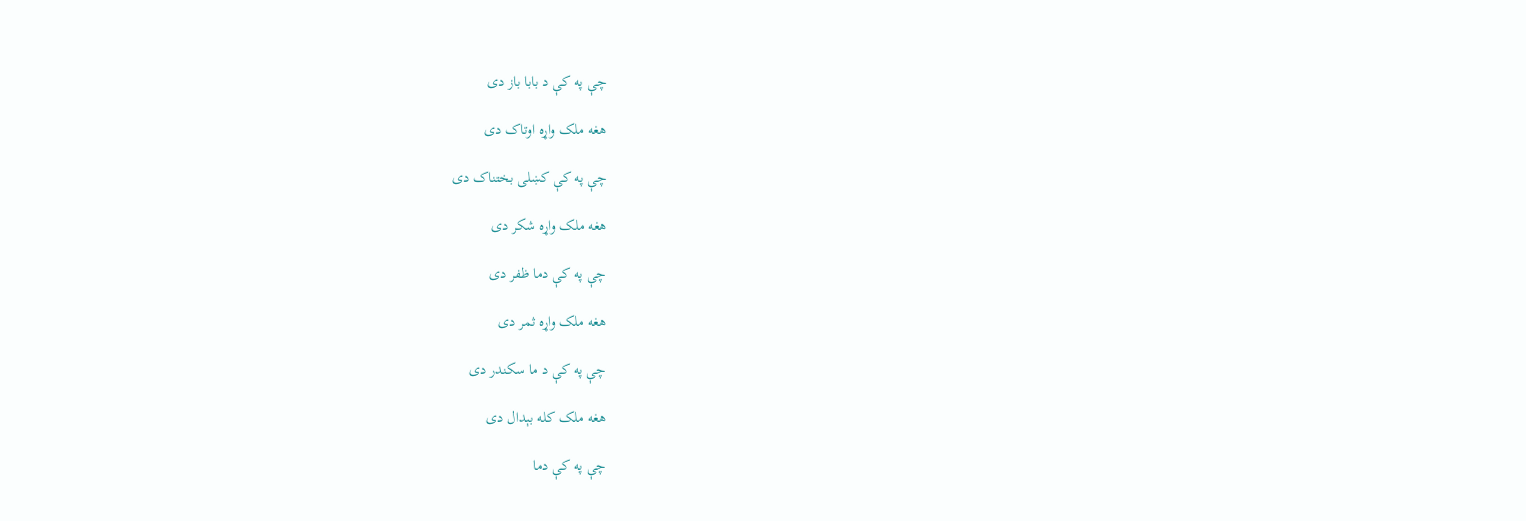چې په کې د بابا باز دی

هغه ملک واړه اوتاک دی

چې په کې کښلی بختناک دی

هغه ملک واړه شکر دی

چې په کې دما ظفر دی

هغه ملک واړه ثمر دی

چې په کې د ما سکندر دی

هغه ملک کله بېدال دی

چې په کې دما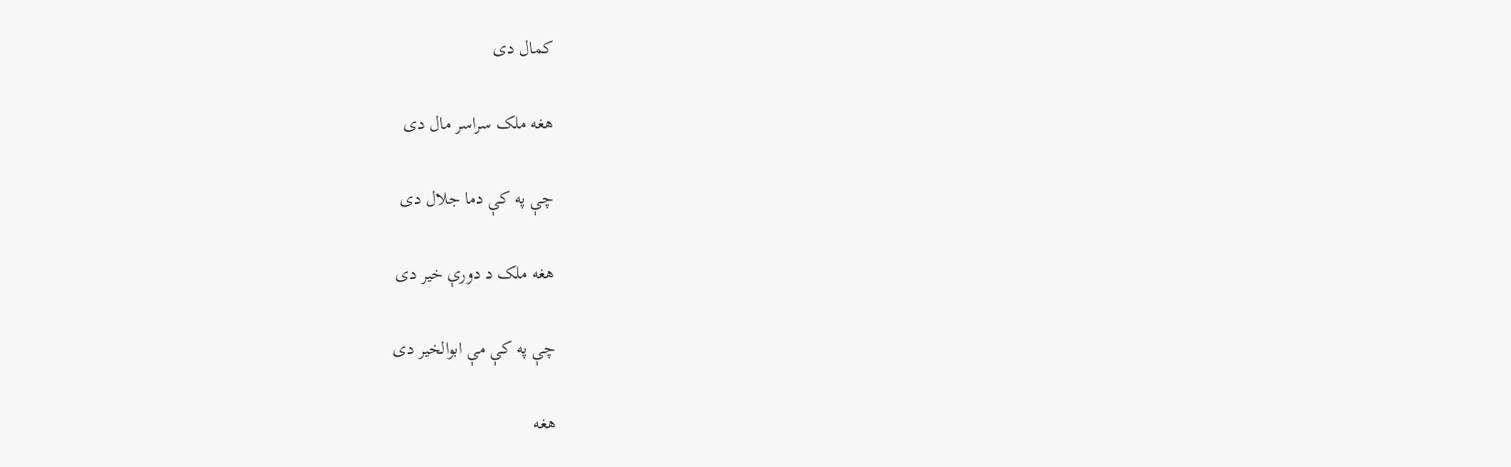کمال دی

هغه ملک سراسر مال دی

چې په کې دما جلال دی

هغه ملک د دورې خير دی

چې په کې مې ابوالخير دی

هغه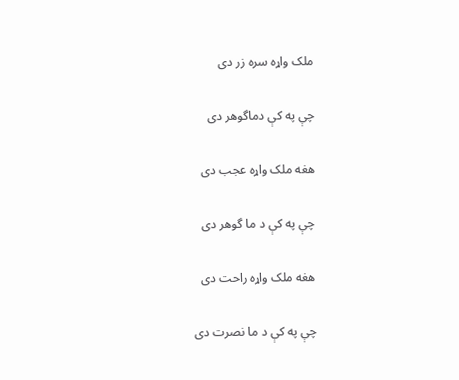ملک واړه سره زر دی

چې په کې دماگوهر دی

هغه ملک واړه عجب دی

چې په کې د ما گوهر دی

هغه ملک واړه راحت دی

چې په کې د ما نصرت دی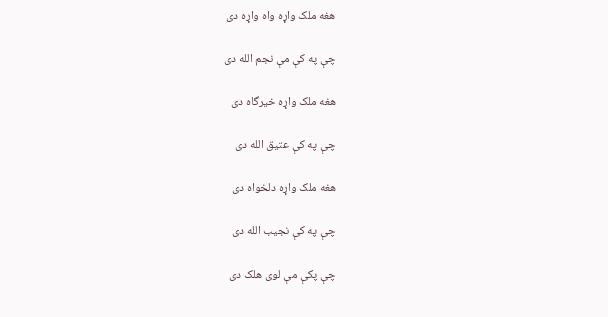هغه ملک واړه واه واړه دی

چې په کې مې نجم الله دی

هغه ملک واړه خيرگاه دی

چې په کې عتيق الله دی

هغه ملک واړه دلخواه دی

چې په کې نجيب الله دی

چې پکې مې لوی هلک دی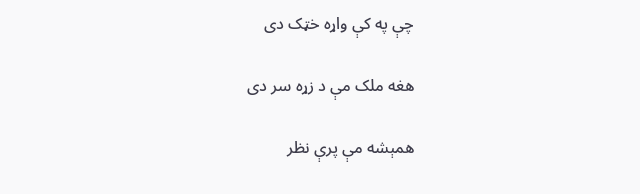چې په کې واړه خټک دی

هغه ملک مې د زړه سر دی

همېشه مې پرې نظر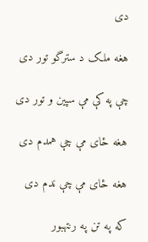دی

هغه ملک د سترگو تور دی

چې په کې مې سپين و تور دی

هغه ځای مې چې همدم دی

هغه ځای مې چې ندم دی

که په تن په رنتهبور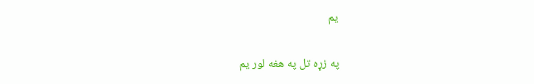يم

په زړه تل په هغه لور يم